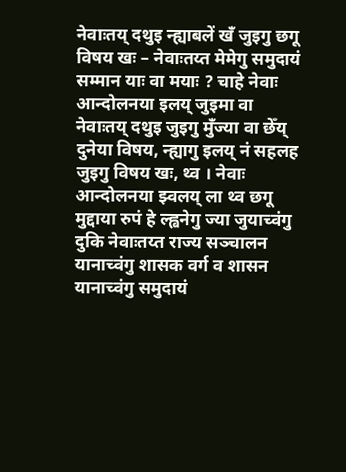नेवाःतय् दथुइ न्ह्याबलें खँ जुइगु छगू विषय खः – नेवाःतय्त मेमेगु समुदायं सम्मान याः वा मयाः ? चाहे नेवाः आन्दोलनया इलय् जुइमा वा नेवाःतय् दथुइ जुइगु मुँज्या वा छेँय् दुनेया विषय, न्ह्यागु इलय् नं सहलह जुइगु विषय खः, थ्व । नेवाः आन्दोलनया झ्वलय् ला थ्व छगू मुद्दाया रुपं हे ल्ह्वनेगु ज्या जुयाच्वंगु दुकि नेवाःतय्त राज्य सञ्चालन यानाच्वंगु शासक वर्ग व शासन यानाच्वंगु समुदायं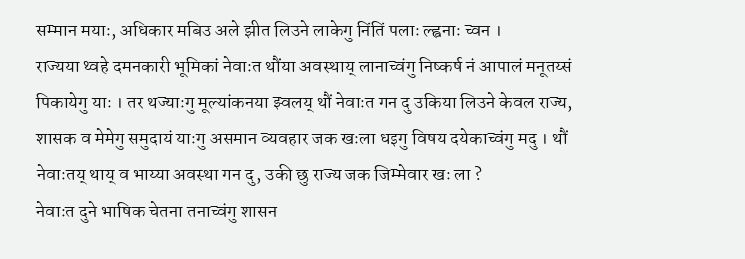सम्मान मयाः, अधिकार मबिउ अले झीत लिउने लाकेगु निंतिं पलाः ल्ह्वनाः च्वन ।
राज्यया थ्वहे दमनकारी भूमिकां नेवाःत थौंया अवस्थाय् लानाच्वंगु निष्कर्ष नं आपालं मनूतय्सं पिकायेगु याः । तर थज्याःगु मूल्यांकनया झ्वलय् थौं नेवाःत गन दु उकिया लिउने केवल राज्य, शासक व मेमेगु समुदायं याःगु असमान व्यवहार जक खःला धइगु विषय दयेकाच्वंगु मदु । थौं नेवाःतय् थाय् व भाय्या अवस्था गन दु, उकी छु राज्य जक जिम्मेवार खः ला ?
नेवाःत दुने भाषिक चेतना तनाच्वंगु शासन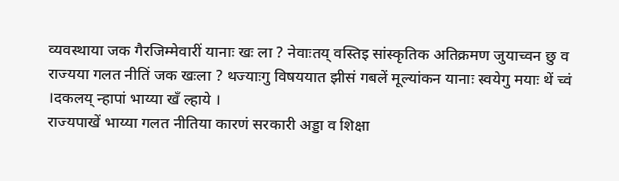व्यवस्थाया जक गैरजिम्मेवारीं यानाः खः ला ? नेवाःतय् वस्तिइ सांस्कृतिक अतिक्रमण जुयाच्वन छु व राज्यया गलत नीतिं जक खःला ? थज्याःगु विषययात झीसं गबलें मूल्यांकन यानाः स्वयेगु मयाः थें च्वं ।दकलय् न्हापां भाय्या खँ ल्हाये ।
राज्यपाखें भाय्या गलत नीतिया कारणं सरकारी अड्डा व शिक्षा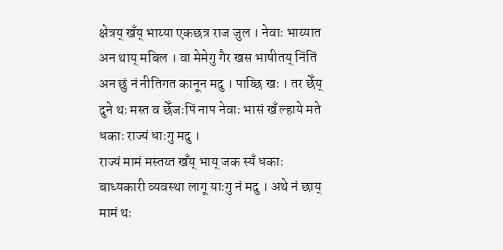क्षेत्रय् खँय् भाय्या एकछत्र राज जुल । नेवाः भाय्यात अन थाय् मबिल । वा मेमेगु गैर खस भाषीतय् निंतिं अन छुं नं नीतिगत कानून मदु । पाय्छि खः । तर छेँय् दुने थः मस्त व छेँजःपिं नाप नेवाः भासं खँ ल्हाये मते धकाः राज्यं धाःगु मदु ।
राज्यं मामं मस्तय्त खँय् भाय् जक स्यँ धकाः बाध्यकारी व्यवस्था लागू याःगु नं मदु । अथे नं छाय् मामं थः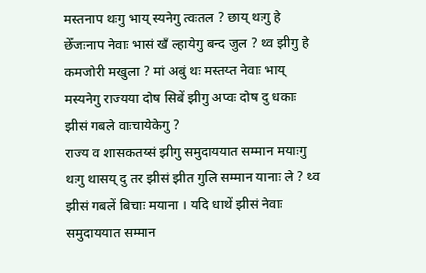मस्तनाप थःगु भाय् स्यनेगु त्वःतल ? छाय् थःगु हे छेँजःनाप नेवाः भासं खँ ल्हायेगु बन्द जुल ? थ्व झीगु हे कमजोरी मखुला ? मां अबुं थः मस्तय्त नेवाः भाय् मस्यनेगु राज्यया दोष सिबें झीगु अप्वः दोष दु धकाः झीसं गबले वाःचायेकेगु ?
राज्य व शासकतय्सं झीगु समुदाययात सम्मान मयाःगु थःगु थासय् दु तर झीसं झीत गुलि सम्मान यानाः ले ? थ्व झीसं गबलें बिचाः मयाना । यदि धाथें झीसं नेवाः समुदाययात सम्मान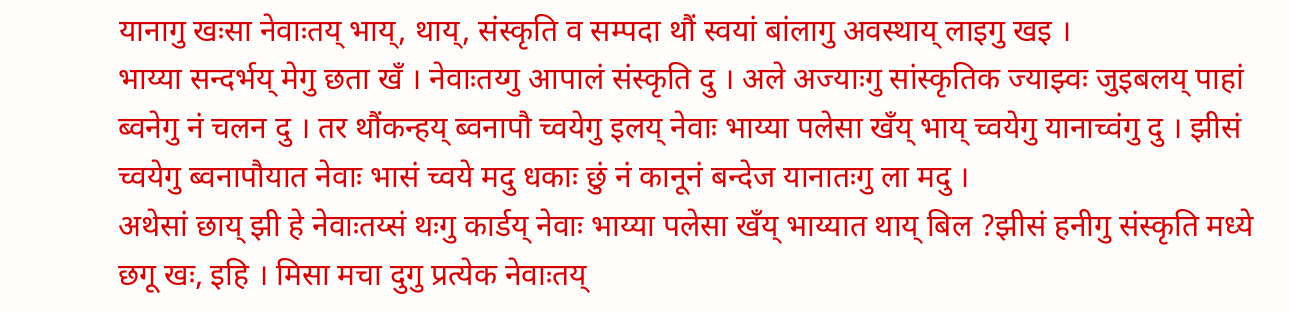यानागु खःसा नेवाःतय् भाय्, थाय्, संस्कृति व सम्पदा थौं स्वयां बांलागु अवस्थाय् लाइगु खइ ।
भाय्या सन्दर्भय् मेगु छता खँ । नेवाःतय्गु आपालं संस्कृति दु । अले अज्याःगु सांस्कृतिक ज्याझ्वः जुइबलय् पाहां ब्वनेगु नं चलन दु । तर थौंकन्हय् ब्वनापौ च्वयेगु इलय् नेवाः भाय्या पलेसा खँय् भाय् च्वयेगु यानाच्वंगु दु । झीसं च्वयेगु ब्वनापौयात नेवाः भासं च्वये मदु धकाः छुं नं कानूनं बन्देज यानातःगु ला मदु ।
अथेसां छाय् झी हे नेवाःतय्सं थःगु कार्डय् नेवाः भाय्या पलेसा खँय् भाय्यात थाय् बिल ?झीसं हनीगु संस्कृति मध्ये छगू खः, इहि । मिसा मचा दुगु प्रत्येक नेवाःतय्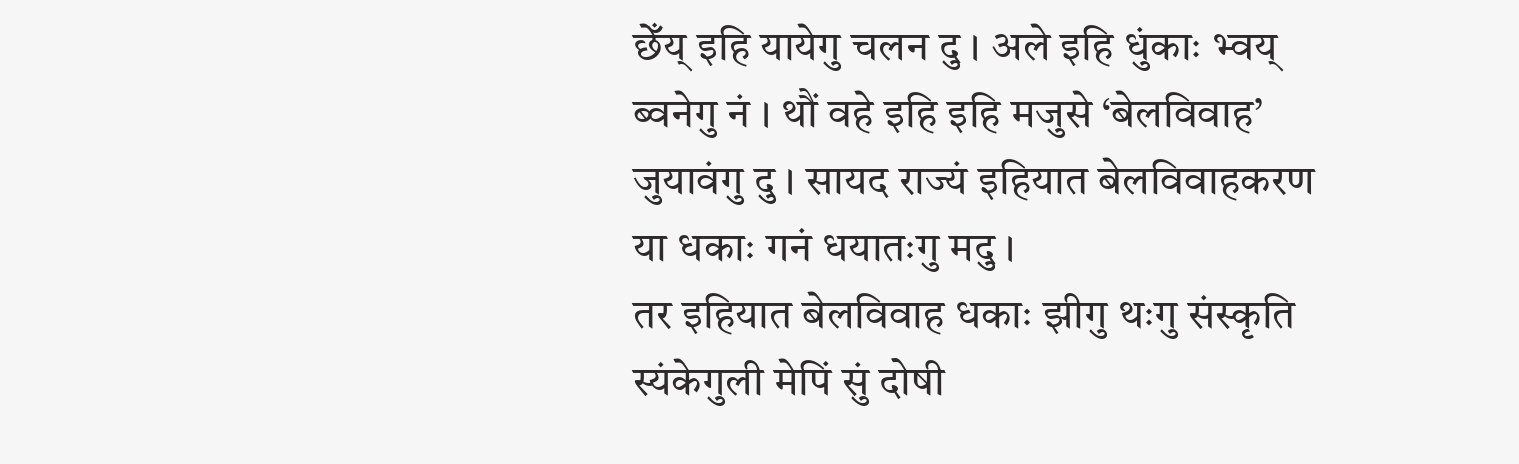छेँय् इहि यायेगु चलन दु । अले इहि धुंकाः भ्वय् ब्वनेगु नं । थौं वहे इहि इहि मजुसे ‘बेलविवाह’ जुयावंगु दु । सायद राज्यं इहियात बेलविवाहकरण या धकाः गनं धयातःगु मदु ।
तर इहियात बेलविवाह धकाः झीगु थःगु संस्कृति स्यंकेगुली मेपिं सुं दोषी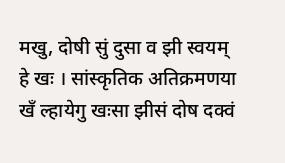मखु, दोषी सुं दुसा व झी स्वयम् हे खः । सांस्कृतिक अतिक्रमणया खँ ल्हायेगु खःसा झीसं दोष दक्वं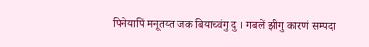पिनेयापिं मनूतय्त जक बियाच्वंगु दु । गबलें झीगु कारणं सम्पदा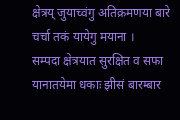क्षेत्रय् जुयाच्वंगु अतिक्रमणया बारे चर्चा तकं यायेगु मयाना ।
सम्पदा क्षेत्रयात सुरक्षित व सफा यानातयेमा धकाः झीसं बारम्बार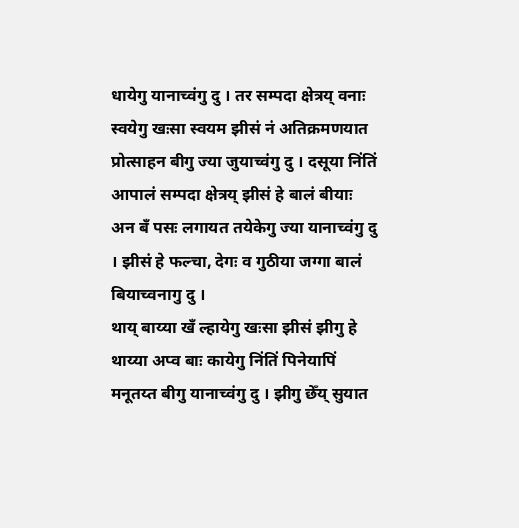धायेगु यानाच्वंगु दु । तर सम्पदा क्षेत्रय् वनाः स्वयेगु खःसा स्वयम झीसं नं अतिक्रमणयात प्रोत्साहन बीगु ज्या जुयाच्वंगु दु । दसूया निंतिं आपालं सम्पदा क्षेत्रय् झीसं हे बालं बीयाः अन बँ पसः लगायत तयेकेगु ज्या यानाच्वंगु दु । झीसं हे फल्चा, देगः व गुठीया जग्गा बालं बियाच्वनागु दु ।
थाय् बाय्या खँ ल्हायेगु खःसा झीसं झीगु हे थाय्या अप्व बाः कायेगु निंतिं पिनेयापिं मनूतय्त बीगु यानाच्वंगु दु । झीगु छेँय् सुयात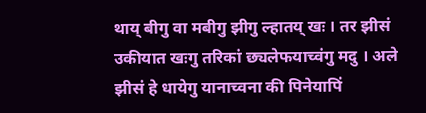थाय् बीगु वा मबीगु झीगु ल्हातय् खः । तर झीसं उकीयात खःगु तरिकां छ्यलेफयाच्वंगु मदु । अले झीसं हे धायेगु यानाच्वना की पिनेयापिं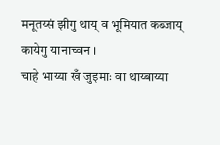मनूतय्सं झीगु थाय् व भूमियात कब्जाय् कायेगु यानाच्वन ।
चाहे भाय्या खँ जुइमाः वा थाय्बाय्या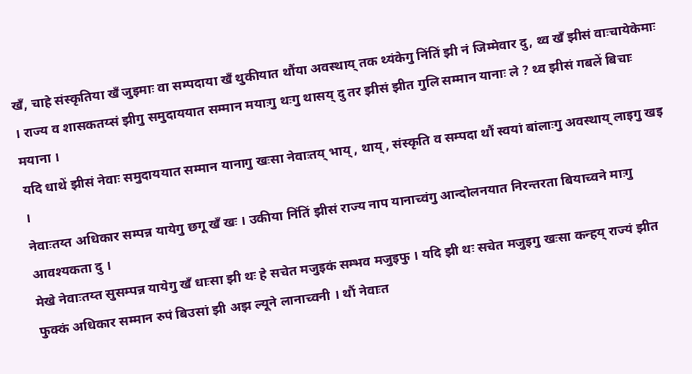खँ, चाहे संस्कृतिया खँ जुइमाः वा सम्पदाया खँ थुकीयात थौंया अवस्थाय् तक थ्यंकेगु निंतिं झी नं जिम्मेवार दु, थ्व खँ झीसं वाःचायेकेमाः । राज्य व शासकतय्सं झीगु समुदाययात सम्मान मयाःगु थःगु थासय् दु तर झीसं झीत गुलि सम्मान यानाः ले ? थ्व झीसं गबलें बिचाः मयाना ।
यदि धाथें झीसं नेवाः समुदाययात सम्मान यानागु खःसा नेवाःतय् भाय्, थाय्, संस्कृति व सम्पदा थौं स्वयां बांलाःगु अवस्थाय् लाइगु खइ ।
नेवाःतय्त अधिकार सम्पन्न यायेगु छगू खँ खः । उकीया निंतिं झीसं राज्य नाप यानाच्वंगु आन्दोलनयात निरन्तरता बियाच्वने माःगु आवश्यकता दु ।
मेखे नेवाःतय्त सुसम्पन्न यायेगु खँ धाःसा झी थः हे सचेत मजुइकं सम्भव मजुइफु । यदि झी थः सचेत मजुइगु खःसा कन्हय् राज्यं झीत फुक्कं अधिकार सम्मान रुपं बिउसां झी अझ ल्यूने लानाच्वनी । थौं नेवाःत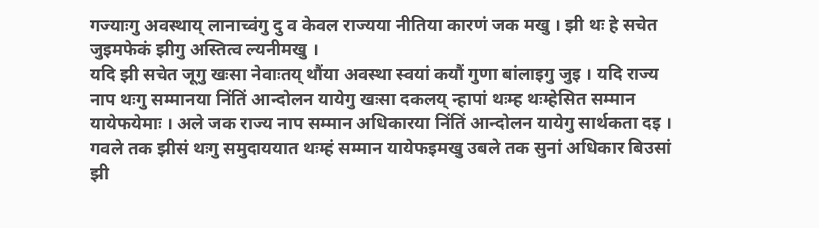गज्याःगु अवस्थाय् लानाच्वंगु दु व केवल राज्यया नीतिया कारणं जक मखु । झी थः हे सचेत जुइमफेकं झीगु अस्तित्व ल्यनीमखु ।
यदि झी सचेत जूगु खःसा नेवाःतय् थौंया अवस्था स्वयां कयौं गुणा बांलाइगु जुइ । यदि राज्य नाप थःगु सम्मानया निंतिं आन्दोलन यायेगु खःसा दकलय् न्हापां थःम्ह थःम्हेसित सम्मान यायेफयेमाः । अले जक राज्य नाप सम्मान अधिकारया निंतिं आन्दोलन यायेगु सार्थकता दइ । गवले तक झीसं थःगु समुदाययात थःम्हं सम्मान यायेफइमखु उबले तक सुनां अधिकार बिउसां झी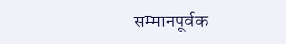सम्मानपूर्वक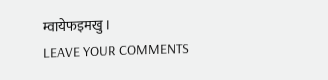म्वायेफइमखु ।
LEAVE YOUR COMMENTS